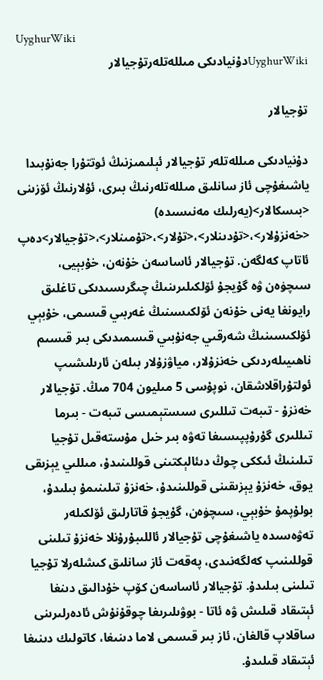UyghurWiki
UyghurWikiدۇنيادىكى مىللەتلەرتۇجيالار

تۇجيالار

دۇنيادىكى مىللەتلەر تۇجيالار ئېلىمىزنىڭ ئوتتۇرا جەنۇبىدا ياشىغۇچى ئاز سانلىق مىللەتلەرنىڭ بىرى، ئۇلارنىڭ ئۆزىنى <بىسكالار>(يەرلىك مەنىسىدە) <خەنزۇلار>،<تۇدىنلار>،<تۇلار>،<تۇمىنلار>،<تۇجيالار>دەپ ئاتاپ كەلگەن. تۇجيالار ئاساسەن خۇنەن، خۇبېيى، سىچۈەن ۋە گۇيجۇ ئۆلكىلىرىنىڭ چىگرىسىدىكى تاغلىق رايونغا يەنى خۇنەن ئۆلكىسىنىڭ غەربىي قىسمى، خۇبېي ئۆلكىسىنىڭ شەرقىي جەنۇبىي قىسمىدىكى بىر قىسىم ناھىيىلەردىكى خەنزۇلار، مياۋزۇلار بىلەن ئارىلىشىپ ئولتۇراقلاشقان، نوپۇسى 5 مىليون 704 مىڭ. تۇجيالار خەنزۇ - تىبەت تىللىرى سىستېمىسى تىبەت - بىرما تىللىرى گۇرۇپپىسىغا تەۋە بىر خىل مۇستەقىل تۇجيا تىلىنىڭ ئىككى چوڭ دىئالېكتىنى قوللىنىدۇ، مىللىي يېزىقى يوق، خەنزۇ يېزىقىنى قوللىنىدۇ، خەنزۇ تىلىنىمۇ بىلىدۇ، بولۇپمۇ خۇبېي، سىچۈەن، گۇيجۇ قاتارلىق ئۆلكىلەر تەۋەسىدە ياشىغۇچى تۇجيالار ئاللىبۇرۇنلا خەنزۇ تىلىنى قوللىنىپ كەلگەنىدى، پەقەت ئاز سانلىق كىشلەرلا تۇجيا تىلىنى بىلىدۇ. تۇجيالار ئاساسەن كۆپ خۇدالىق دىنغا ئېتىقاد قىلىش ۋە ئاتا - بوۋىلىرىغا چوقۇنۇش ئادەرلىرىنى ساقلاپ قالغان، ئاز بىر قىسمى لاما دىنىغا، كاتولىك دىنىغا ئېتىقاد قىلىدۇ.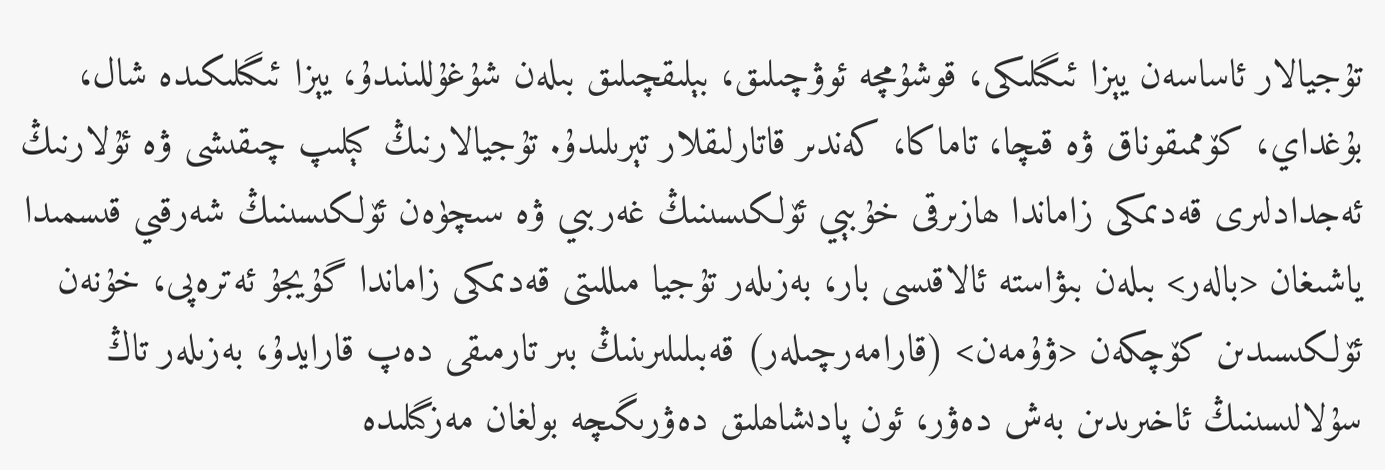تۇجيالار ئاساسەن يېزا ئىگىلىكى، قوشۇمچە ئوۋچىلىق، بېلىقچىلىق بىلەن شۇغۇللىنىدۇ، يېزا ئىگىلىكىدە شال، بۇغداي، كۆممىقوناق ۋە قىچا، تاماكا، كەندىر قاتارلىقلار تېرىلىدۇ. تۇجيالارنىڭ كېلىپ چىقىشى ۋە ئۇلارنىڭ ئەجدادلىرى قەدىمكى زاماندا ھازىرقى خۇبېي ئۆلكىسىنىڭ غەربىي ۋە سىچۈەن ئۆلكىسىنىڭ شەرقىي قىسمىدا ياشىغان <بالەر> بىلەن بىۋاستە ئالاقىسى بار، بەزىلەر تۇجيا مىللىتى قەدىمكى زاماندا گۇيجۇ ئەترەپى، خۇنەن ئۆلكىسىدىن كۆچكەن <ۋۇمەن> (قارامەرچىلەر) قەبىلىلىرىنىڭ بىر تارمىقى دەپ قارايدۇ، بەزىلەر تاڭ سۇلالىسىنىڭ ئاخىرىدىن بەش دەۋر، ئون پادىشاھلىق دەۋرىگىچە بولغان مەزگىلىدە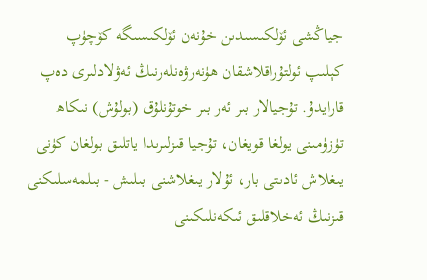جياڭشى ئۆلكىسىدىن خۇنەن ئۆلكىسىگە كۆچۈپ كېلىپ ئولتۇراقلاشقان ھۈنەرۋەنلەرنىڭ ئەۋلادلىرى دەپ قارايدۇ. تۇجيالار بىر ئەر بىر خوتۇنلۇق (بولۇش) نىكاھ تۈزۈمىنى يولغا قويغان، تۇجيا قىزلىرىدا ياتلىق بولغان كۈنى يىغلاش ئادىتى بار، ئۇلار يىغلاشنى بىلىش - بىلمەسلىكنى قىزنىڭ ئەخلاقلىق ئىكەنلىكىنى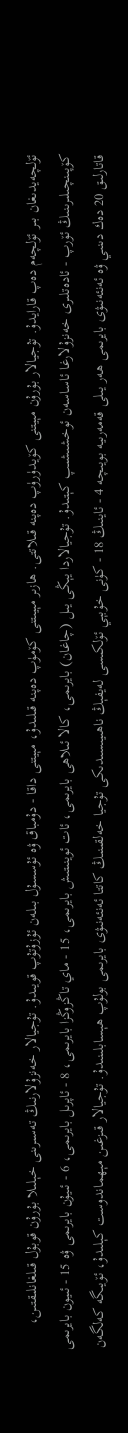ئۆلچەيدىغان بىر ئۆلچەم دەپ قارايدۇ. تۇجيالار بۇرۇن مېيتنى كۆيدۈرۈپ دەپنە قىلاتتى. ھازىر مېيىتنى كۆمۈپ دەپنە قىلىدۇ، مېيتنى داقا - دۇمباق ۋە ئۇسسۇل بىلەن ئۇزۇتۇپ قويىدۇ. تۇجيالار خەنزۇلارنىڭ تەسىرىنى خېلىلا بۇرۇن قوبۇل قىلغانلىقتىن، كۆپىنچىلىرىنىڭ ئۆرپ - ئادەتلىرى خەنزۇلارغا ئاساسەن ئوخشىشىپ كېتىدۇ. تۇجيالاردا يېڭى يىل (چاغان) بايرىمى، كالا ئىلاھى بايرىمى، ئات ئوينىتىش بايرىمى، 15 - ماي تاڭزوڭزا بايرىمى، 8 - ئاپرىل بايرىمى، 6 - ئىيۇن بايرىمى ۋە 15 - ئىيون بايرىمى قاتارلىق 20 دەك دىنىي ۋە ئەنئەنىۋى بايرىمى ھەر يىلى قەمەرىيە بويىچە 4 - ئاينىڭ 18 - كۈنى خۇبېي ئۆلكىسى لەيفېڭ ناھىيىسىدىكى تۇجيا خەلقىنىڭ كاتتا ئەنئەنىۋى بايرىمى بولۇپ ھېسابلىنىدۇ. تۇجيالار قىزغىن مېھماندوست كېلىدۇ، ئۆيىگە كەلگەن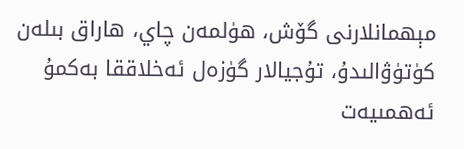مېھمانلارنى گۆش، ھۈلمەن چاي، ھاراق بىلەن كۈتۈۋالىدۇ، تۇجيالار گۈزەل ئەخلاققا بەكمۇ ئەھمىيەت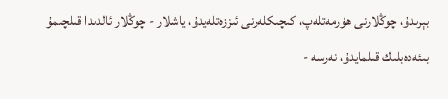بېرىدۇ، چوڭلارنى ھۈرمەتلەپ، كىچىكلەرنى ئىززەتلەيدۇ، ياشلار - چوڭلار ئالدىدا قىلچىمۇ بىئەدەبلىك قىلمايدۇ، نەرسە -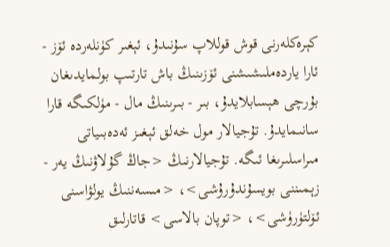كېرەكلەرنى قوش قوللاپ سۇنىدۇ، ئېغىر كۈنلەردە ئۆز - ئارا ياردەملىشىشنى ئۆزىنىڭ باش تارتىپ بولمايدىغان بۇرچى ھېسابلايدۇ، بىر - بىرىنىڭ مال - مۈلكىگە قارا سانىمايدۇ. تۇجيالار مول خەلق ئېغىز ئەدەبىياتى مىراسلىرىغا ئىگە. تۇجيالارنىڭ <جاڭ گۇلاۋنىڭ يەر - زېمىننى بويسۇندۇرۇشى>، <مىسەننىڭ يولۋاسنى ئۆلتۈرۈشى>، <توپان بالاسى> قاتارلىق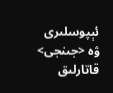ئېپوسلىرى ۋە <جىنجى> قاتارلىق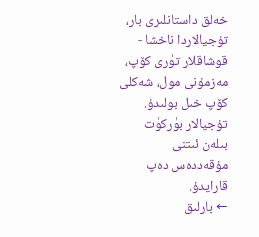خەلق داستانلىرى بار، تۇجيالاردا ناخشا - قوشاقلار تۈرى كۆپ، مەزمۇنى مول، شەكلى كۆپ خىل بولىدۇ. تۇجيالار بۈركۈت بىلەن ئىتنى مۇقەددەس دەپ قارايدۇ.
← بارلىق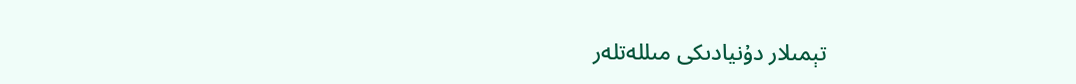تېمىلار دۇنيادىكى مىللەتلەر